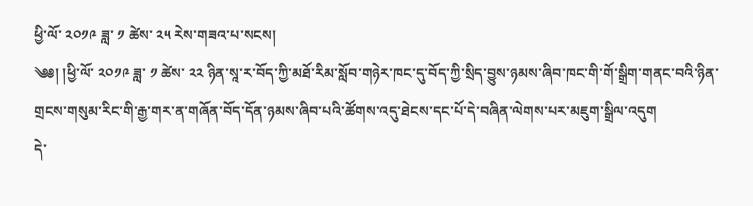ཕྱི་ལོ་ ༢༠༡༩ ཟླ་ ༡ ཚེས་ ༢༥ རེས་གཟའ་པ་སངས།
༄༅། །ཕྱི་ལོ་ ༢༠༡༩ ཟླ་ ༡ ཚེས་ ༢༢ ཉིན་སཱ་ར་བོད་ཀྱི་མཐོ་རིམ་སློབ་གཉེར་ཁང་དུ་བོད་ཀྱི་སྲིད་བྱུས་ཉམས་ཞིབ་ཁང་གི་གོ་སྒྲིག་གནང་བའི་ཉིན་གྲངས་གསུམ་རིང་གི་རྒྱ་གར་ན་གཞོན་བོད་དོན་ཉམས་ཞིབ་པའི་ཚོགས་འདུ་ཐེངས་དང་པོ་དེ་བཞིན་ལེགས་པར་མཇུག་སྒྲིལ་འདུག
དེ་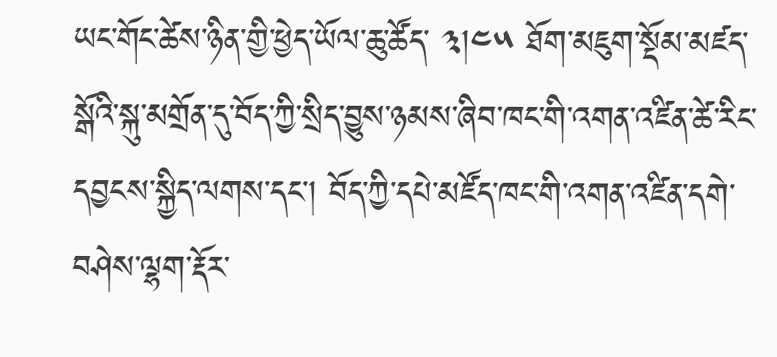ཡང་གོང་ཚེས་ཉིན་གྱི་ཕྱེད་ཡོལ་ཆུ་ཚོད་ ༣།༤༥ ཐོག་མཇུག་སྡོམ་མཛད་སྒོའི་སྐུ་མགྲོན་དུ་བོད་ཀྱི་སྲིད་བྱུས་ཉམས་ཞིབ་ཁང་གི་འགན་འཛིན་ཚེ་རིང་དབྱངས་སྐྱིད་ལགས་དང་། བོད་ཀྱི་དཔེ་མཛོད་ཁང་གི་འགན་འཛིན་དགེ་བཤེས་ལྷག་རྡོར་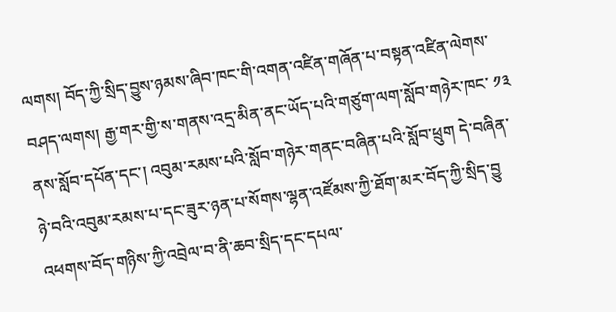ལགས། བོད་ཀྱི་སྲིད་བྱུས་ཉམས་ཞིབ་ཁང་གི་འགན་འཛིན་གཞོན་པ་བསྟན་འཛིན་ལེགས་བཤད་ལགས། རྒྱ་གར་གྱི་ས་གནས་འདྲ་མིན་ནང་ཡོད་པའི་གཙུག་ལག་སློབ་གཉེར་ཁང་ ༡༣ ནས་སློབ་དཔོན་དང་། འབུམ་རམས་པའི་སློབ་གཉེར་གནང་བཞིན་པའི་སློབ་ཕྲུག དེ་བཞིན་ཉེ་བའི་འབུམ་རམས་པ་དང་ཟུར་ཉན་པ་སོགས་ལྷན་འཛོམས་ཀྱི་ཐོག་མར་བོད་ཀྱི་སྲིད་བྱུ
འཕགས་བོད་གཉིས་ཀྱི་འབྲེལ་བ་ནི་ཆབ་སྲིད་དང་དཔལ་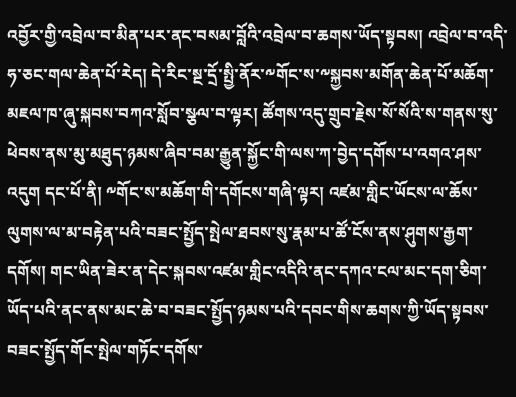འབྱོར་གྱི་འབྲེལ་བ་མིན་པར་ནང་བསམ་བློའི་འབྲེལ་བ་ཆགས་ཡོད་སྟབས། འབྲེལ་བ་འདི་ཧ་ཅང་གལ་ཆེན་པོ་རེད། དེ་རིང་སྔ་དྲོ་སྤྱི་ནོར་༸གོང་ས་༸སྐྱབས་མགོན་ཆེན་པོ་མཆོག་མཇལ་ཁ་ཞུ་སྐབས་བཀའ་སློབ་སྩལ་བ་ལྟར། ཚོགས་འདུ་གྲུབ་རྗེས་སོ་སོའི་ས་གནས་སུ་ཕེབས་ནས་མུ་མཐུད་ཉམས་ཞིབ་བམ་རྒྱུན་སྐྱོང་གི་ལས་ཀ་བྱེད་དགོས་པ་འགའ་ཤས་འདུག དང་པོ་ནི། ༸གོང་ས་མཆོག་གི་དགོངས་གཞི་ལྟར། འཛམ་གླིང་ཡོངས་ལ་ཆོས་ལུགས་ལ་མ་བརྟེན་པའི་བཟང་སྤྱོད་སྤེལ་ཐབས་སུ་རྣམ་པ་ཚོ་ངོས་ནས་ཤུགས་རྒྱག་དགོས། གང་ཡིན་ཟེར་ན་དེང་སྐབས་འཛམ་གླིང་འདིའི་ནང་དཀའ་ངལ་མང་དག་ཅིག་ཡོད་པའི་ནང་ནས་མང་ཆེ་བ་བཟང་སྤྱོད་ཉམས་པའི་དབང་གིས་ཆགས་ཀྱི་ཡོད་སྟབས་བཟང་སྤྱོད་གོང་སྤེལ་གཏོང་དགོས་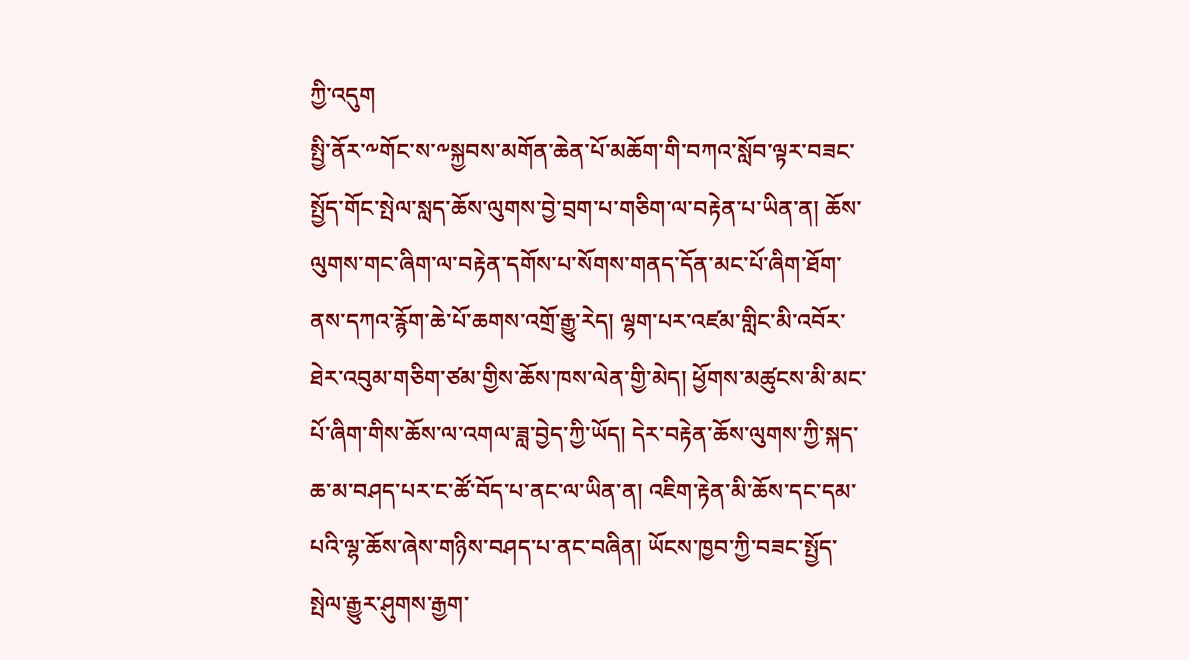ཀྱི་འདུག
སྤྱི་ནོར་༸གོང་ས་༸སྐྱབས་མགོན་ཆེན་པོ་མཆོག་གི་བཀའ་སློབ་ལྟར་བཟང་སྤྱོད་གོང་སྤེལ་སླད་ཆོས་ལུགས་བྱེ་བྲག་པ་གཅིག་ལ་བརྟེན་པ་ཡིན་ན། ཆོས་ལུགས་གང་ཞིག་ལ་བརྟེན་དགོས་པ་སོགས་གནད་དོན་མང་པོ་ཞིག་ཐོག་ནས་དཀའ་རྙོག་ཆེ་པོ་ཆགས་འགྲོ་རྒྱུ་རེད། ལྷག་པར་འཛམ་གླིང་མི་འབོར་ཐེར་འབུམ་གཅིག་ཙམ་གྱིས་ཆོས་ཁས་ལེན་གྱི་མེད། ཕྱོགས་མཚུངས་མི་མང་པོ་ཞིག་གིས་ཆོས་ལ་འགལ་ཟླ་བྱེད་ཀྱི་ཡོད། དེར་བརྟེན་ཆོས་ལུགས་ཀྱི་སྐད་ཆ་མ་བཤད་པར་ང་ཚོ་བོད་པ་ནང་ལ་ཡིན་ན། འཇིག་རྟེན་མི་ཆོས་དང་དམ་པའི་ལྷ་ཆོས་ཞེས་གཉིས་བཤད་པ་ནང་བཞིན། ཡོངས་ཁྱབ་ཀྱི་བཟང་སྤྱོད་སྤེལ་རྒྱུར་ཤུགས་རྒྱག་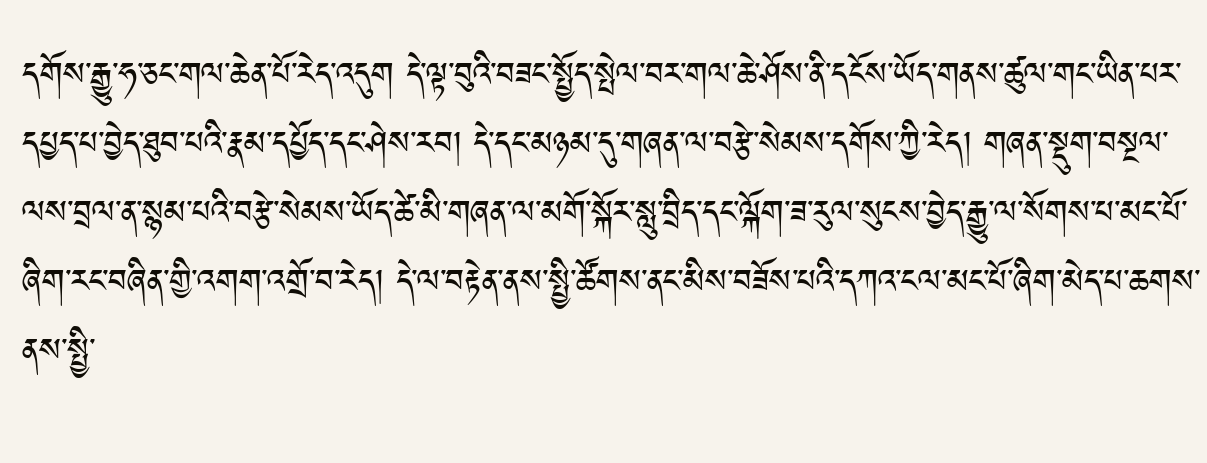དགོས་རྒྱུ་ཧ་ཅང་གལ་ཆེན་པོ་རེད་འདུག དེ་ལྟ་བུའི་བཟང་སྤྱོད་སྤེལ་བར་གལ་ཆེ་ཤོས་ནི་དངོས་ཡོད་གནས་ཚུལ་གང་ཡིན་པར་དཔྱད་པ་བྱེད་ཐུབ་པའི་རྣམ་དཔྱོད་དང་ཤེས་རབ། དེ་དང་མཉམ་དུ་གཞན་ལ་བརྩེ་སེམས་དགོས་ཀྱི་རེད། གཞན་སྡུག་བསྔལ་ལས་བྲལ་ན་སྙམ་པའི་བརྩེ་སེམས་ཡོད་ཚེ་མི་གཞན་ལ་མགོ་སྐོར་སླུ་བྲིད་དང་ལྐོག་ཟ་རུལ་སུངས་བྱེད་རྒྱུ་ལ་སོགས་པ་མང་པོ་ཞིག་རང་བཞིན་གྱི་འགག་འགྲོ་བ་རེད། དེ་ལ་བརྟེན་ནས་སྤྱི་ཚོགས་ནང་མིས་བཟོས་པའི་དཀའ་ངལ་མང་པོ་ཞིག་མེད་པ་ཆགས་ནས་སྤྱི་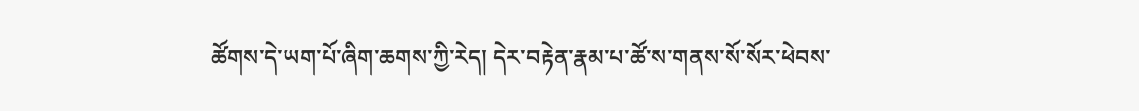ཚོགས་དེ་ཡག་པོ་ཞིག་ཆགས་ཀྱི་རེད། དེར་བརྟེན་རྣམ་པ་ཚོ་ས་གནས་སོ་སོར་ཕེབས་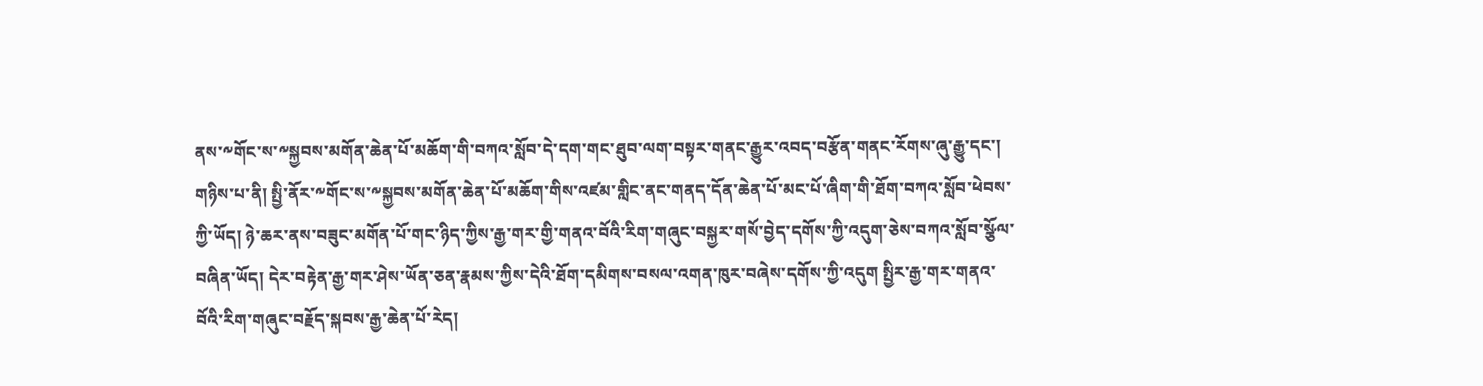ནས་༸གོང་ས་༸སྐྱབས་མགོན་ཆེན་པོ་མཆོག་གི་བཀའ་སློབ་དེ་དག་གང་ཐུབ་ལག་བསྟར་གནང་རྒྱུར་འབད་བརྩོན་གནང་རོགས་ཞུ་རྒྱུ་དང་།
གཉིས་པ་ནི། སྤྱི་ནོར་༸གོང་ས་༸སྐྱབས་མགོན་ཆེན་པོ་མཆོག་གིས་འཛམ་གླིང་ནང་གནད་དོན་ཆེན་པོ་མང་པོ་ཞིག་གི་ཐོག་བཀའ་སློབ་ཕེབས་ཀྱི་ཡོད། ཉེ་ཆར་ནས་བཟུང་མགོན་པོ་གང་ཉིད་ཀྱིས་རྒྱ་གར་གྱི་གནའ་བོའི་རིག་གཞུང་བསྐྱར་གསོ་བྱེད་དགོས་ཀྱི་འདུག་ཅེས་བཀའ་སློབ་སྩོལ་བཞིན་ཡོད། དེར་བརྟེན་རྒྱ་གར་ཤེས་ཡོན་ཅན་རྣམས་ཀྱིས་དེའི་ཐོག་དམིགས་བསལ་འགན་ཁུར་བཞེས་དགོས་ཀྱི་འདུག སྤྱིར་རྒྱ་གར་གནའ་བོའི་རིག་གཞུང་བརྗོད་སྐབས་རྒྱ་ཆེན་པོ་རེད།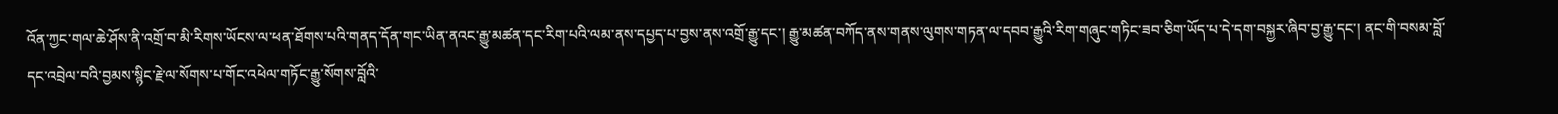འོན་ཀྱང་གལ་ཆེ་ཤོས་ནི་འགྲོ་བ་མི་རིགས་ཡོངས་ལ་ཕན་ཐོགས་པའི་གནད་དོན་གང་ཡིན་ནའང་རྒྱུ་མཚན་དང་རིག་པའི་ལམ་ནས་དཔྱད་པ་བྱས་ནས་འགྲོ་རྒྱུ་དང་། རྒྱུ་མཚན་བཀོད་ནས་གནས་ལུགས་གཏན་ལ་དབབ་རྒྱུའི་རིག་གཞུང་གཏིང་ཟབ་ཅིག་ཡོད་པ་དེ་དག་བསྐྱར་ཞིབ་བྱ་རྒྱུ་དང་། ནང་གི་བསམ་བློ་དང་འབྲེལ་བའི་བྱམས་སྙིང་རྗེ་ལ་སོགས་པ་གོང་འཕེལ་གཏོང་རྒྱུ་སོགས་བློའི་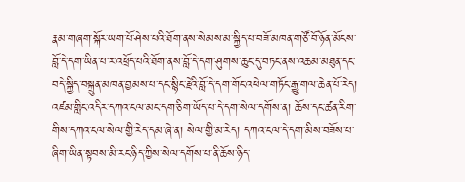རྣམ་གཞག་སྐོར་ཡག་པོ་ཤེས་པའི་ཐོག་ནས་སེམས་མ་སྐྱིད་པ་བཟོ་མཁན་གཙོ་བོ་ཉོན་མོངས་བློ་དེ་དག་ཡིན་པ་ར་འཕྲོད་པའི་ཐོག་ནས་བློ་དེ་དག་ཤུགས་ཆུང་དུ་བཏང་ནས་འཆམ་མཐུན་དང་བདེ་སྐྱིད་བསྐྲུན་མཁན་བྱམས་པ་དང་སྙིང་རྗེའི་བློ་དེ་དག་གོང་འཕེལ་གཏོང་རྒྱུ་གལ་ཆེན་པོ་རེད།
འཛམ་གླིང་འདིར་དཀའ་ངལ་མང་དག་ཅིག་ཡོད་པ་དེ་དག་སེལ་དགོས་ན། ཆོས་དང་ཚན་རིག་གིས་དཀའ་ངལ་སེལ་གྱི་རེད་དམ་ཞེ་ན། སེལ་གྱི་མ་རེད། དཀའ་ངལ་དེ་དག་མིས་བཟོས་པ་ཞིག་ཡིན་སྟབས་མི་རང་ཉིད་ཀྱིས་སེལ་དགོས་པ་ནི་ཆོས་ཉིད་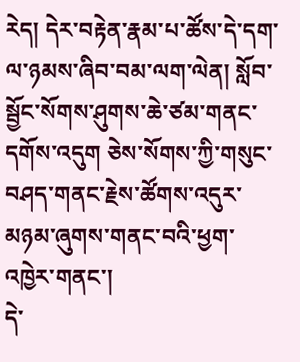རེད། དེར་བརྟེན་རྣམ་པ་ཚོས་དེ་དག་ལ་ཉམས་ཞིབ་བམ་ལག་ལེན། སློབ་སྦྱོང་སོགས་ཤུགས་ཆེ་ཙམ་གནང་དགོས་འདུག ཅེས་སོགས་ཀྱི་གསུང་བཤད་གནང་རྗེས་ཚོགས་འདུར་མཉམ་ཞུགས་གནང་བའི་ཕྱག་འཁྱེར་གནང་།
དེ་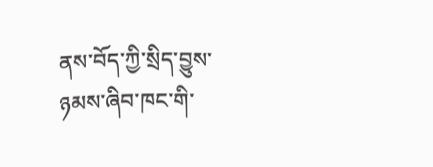ནས་བོད་ཀྱི་སྲིད་བྱུས་ཉམས་ཞིབ་ཁང་གི་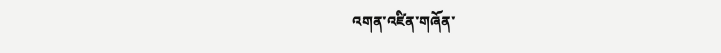འགན་འཛིན་གཞོན་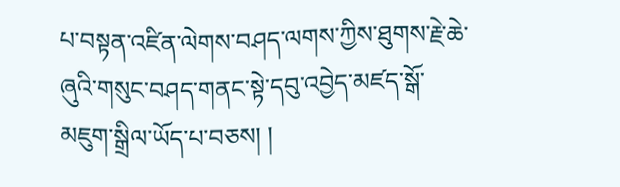པ་བསྟན་འཛིན་ལེགས་བཤད་ལགས་ཀྱིས་ཐུགས་རྗེ་ཆེ་ཞུའི་གསུང་བཤད་གནང་སྟེ་དབུ་འབྱེད་མཛད་སྒོ་མཇུག་སྒྲིལ་ཡོད་པ་བཅས། །